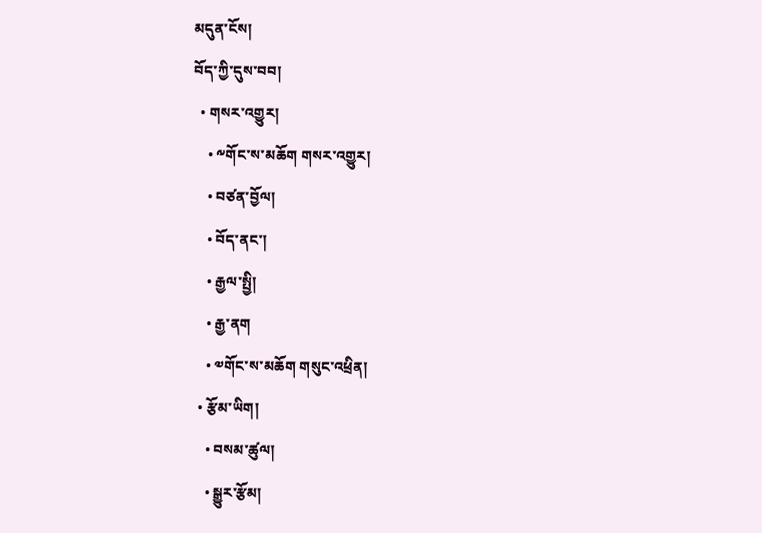མདུན་ངོས།
བོད་ཀྱི་དུས་བབ།
  • གསར་འགྱུར།
    • ༸གོང་ས་མཆོག གསར་འགྱུར།
    • བཙན་བྱོལ།
    • བོད་ནང་།
    • རྒྱལ་སྤྱི།
    • རྒྱ་ནག
    • ༧གོང་ས་མཆོག གསུང་འཕྲིན།
  • རྩོམ་ཡིག།
    • བསམ་ཚུལ།
    • སྒྱུར་རྩོམ།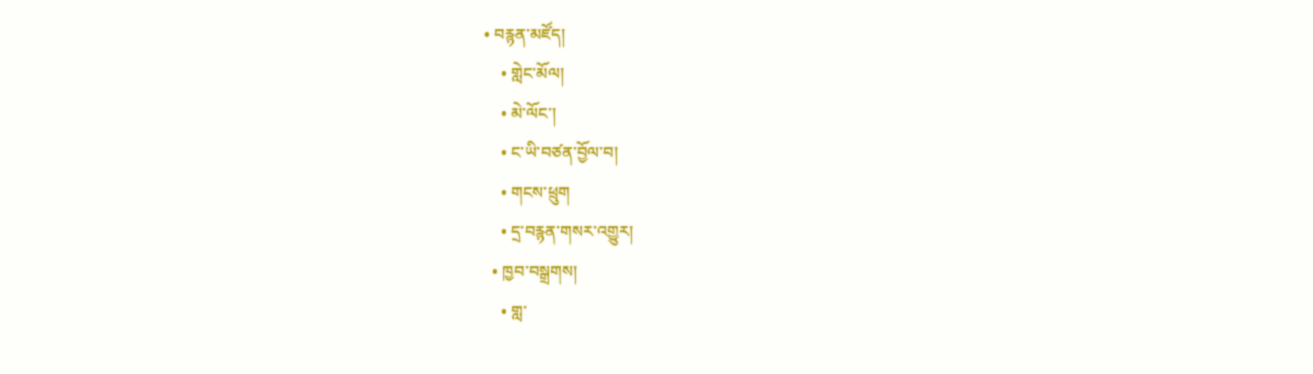• བརྙན་མཛོད།
    • གླེང་མོལ།
    • མེ་ལོང་།
    • ང་ཡི་བཙན་བྱོལ་བ།
    • གངས་ཕྲུག
    • དྲ་བརྙན་གསར་འགྱུར།
  • ཁྱབ་བསྒྲགས།
    • གླ་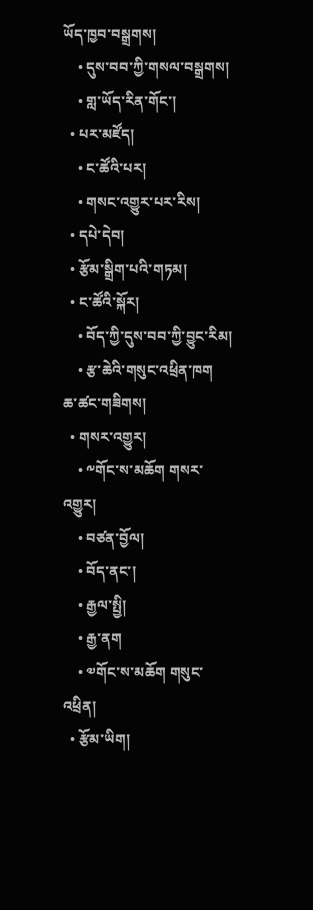ཡོད་ཁྱབ་བསྒྲགས།
    • དུས་བབ་ཀྱི་གསལ་བསྒྲགས།
    • གླ་ཡོད་རིན་གོང་།
  • པར་མཛོད།
    • ང་ཚོའི་པར།
    • གསང་འགྱུར་པར་རིས།
  • དཔེ་དེབ།
  • རྩོམ་སྒྲིག་པའི་གཏམ།
  • ང་ཚོའི་སྐོར།
    • བོད་ཀྱི་དུས་བབ་ཀྱི་བྱུང་རིམ།
    • རྩ་ཆེའི་གསུང་འཕྲིན་ཁག
ཆ་ཚང་གཟིགས།
  • གསར་འགྱུར།
    • ༸གོང་ས་མཆོག གསར་འགྱུར།
    • བཙན་བྱོལ།
    • བོད་ནང་།
    • རྒྱལ་སྤྱི།
    • རྒྱ་ནག
    • ༧གོང་ས་མཆོག གསུང་འཕྲིན།
  • རྩོམ་ཡིག།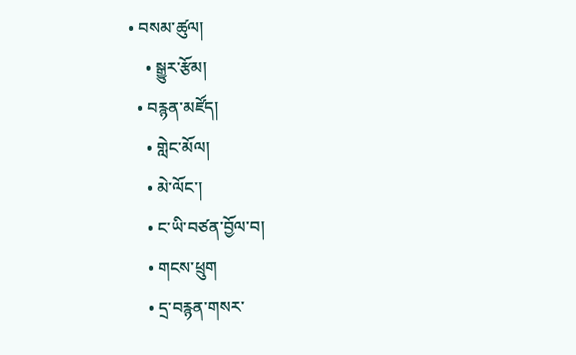• བསམ་ཚུལ།
    • སྒྱུར་རྩོམ།
  • བརྙན་མཛོད།
    • གླེང་མོལ།
    • མེ་ལོང་།
    • ང་ཡི་བཙན་བྱོལ་བ།
    • གངས་ཕྲུག
    • དྲ་བརྙན་གསར་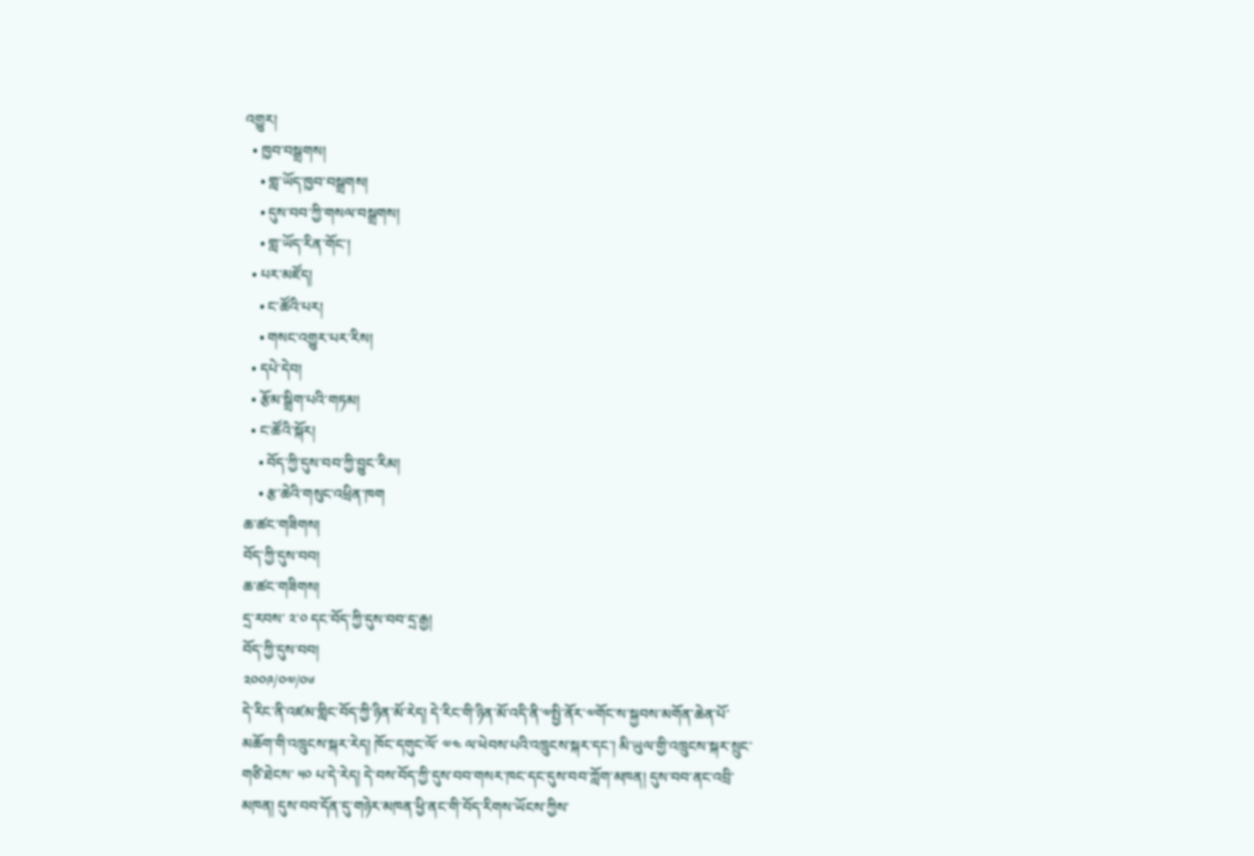འགྱུར།
  • ཁྱབ་བསྒྲགས།
    • གླ་ཡོད་ཁྱབ་བསྒྲགས།
    • དུས་བབ་ཀྱི་གསལ་བསྒྲགས།
    • གླ་ཡོད་རིན་གོང་།
  • པར་མཛོད།
    • ང་ཚོའི་པར།
    • གསང་འགྱུར་པར་རིས།
  • དཔེ་དེབ།
  • རྩོམ་སྒྲིག་པའི་གཏམ།
  • ང་ཚོའི་སྐོར།
    • བོད་ཀྱི་དུས་བབ་ཀྱི་བྱུང་རིམ།
    • རྩ་ཆེའི་གསུང་འཕྲིན་ཁག
ཆ་ཚང་གཟིགས།
བོད་ཀྱི་དུས་བབ།
ཆ་ཚང་གཟིགས།
དྲ་རབས་ ༢་༠ དང་བོད་ཀྱི་དུས་བབ་དྲ་རྒྱ།
བོད་ཀྱི་དུས་བབ།
༢༠༠༩/༠༧/༠༦
དེ་རིང་ནི་འཛམ་གླིང་བོད་ཀྱི་ཉིན་མོ་རེད། དེ་རིང་གི་ཉིན་མོ་འདི་ནི་༧སྤྱི་ནོར་༧གོང་ས་སྐྱབས་མགོན་ཆེན་པོ་མཆོག་གི་འཁྲུངས་སྐར་རེད། ཁོང་དགུང་ལོ་ ༧༤ ལ་ཕེབས་པའི་འཁྲུངས་སྐར་དང་། མི་ཡུལ་གྱི་འཁྲུངས་སྐར་སྲུང་གཙི་ཐེངས་ ༥༠ པ་དེ་རེད། དེ་བས་བོད་ཀྱི་དུས་བབ་གསར་ཁང་དང་དུས་བབ་ཀློག་མཁན། དུས་བབ་ནང་འབྲི་མཁན། དུས་བབ་དོན་དུ་གཉེར་མཁན་ཕྱི་ནང་གི་བོད་རིགས་ཡོངས་ཀྱིས་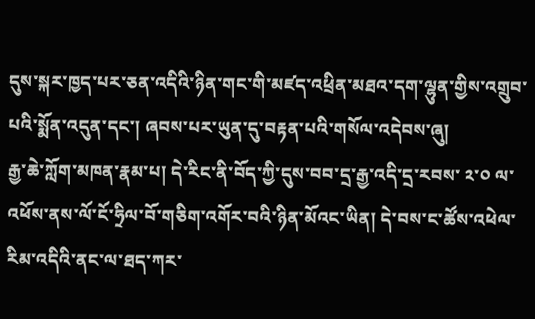དུས་སྐར་ཁྱད་པར་ཅན་འདིའི་ཉིན་གང་གི་མཛད་འཕྲིན་མཐའ་དག་ལྷུན་གྱིས་འགྲུབ་པའི་སྨོན་འདུན་དང་། ཞབས་པར་ཡུན་དུ་བརྟན་པའི་གསོལ་འདེབས་ཞུ།
རྒྱ་ཆེ་ཀློག་མཁན་རྣམ་པ། དེ་རིང་ནི་བོད་ཀྱི་དུས་བབ་དྲ་རྒྱ་འདི་དྲ་རབས་ ༢་༠ ལ་འཕོས་ནས་ལོ་ངོ་ཧྲིལ་བོ་གཅིག་འགོར་བའི་ཉིན་མོའང་ཡིན། དེ་བས་ང་ཚོས་འཕེལ་རིམ་འདིའི་ནང་ལ་ཐད་ཀར་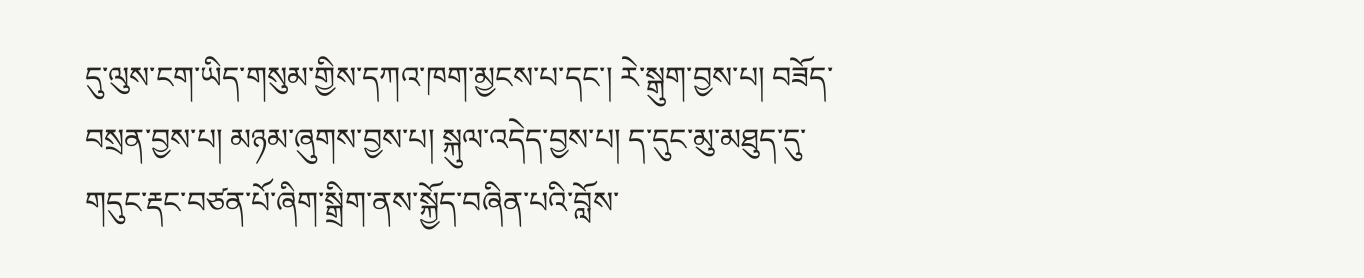དུ་ལུས་ངག་ཡིད་གསུམ་གྱིས་དཀའ་ཁག་མྱངས་པ་དང་། རེ་སྒུག་བྱས་པ། བཟོད་བསྲན་བྱས་པ། མཉམ་ཞུགས་བྱས་པ། སྐུལ་འདེད་བྱས་པ། ད་དུང་མུ་མཐུད་དུ་གདུང་རྡང་བཙན་པོ་ཞིག་སྒྲིག་ནས་སྐྱོད་བཞིན་པའི་བློས་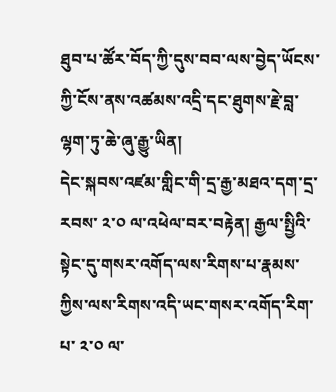ཐུབ་པ་ཚོར་བོད་ཀྱི་དུས་བབ་ལས་བྱེད་ཡོངས་ཀྱི་ངོས་ནས་འཚམས་འདྲི་དང་ཐུགས་རྗེ་བླ་ལྷག་ཏུ་ཆེ་ཞུ་རྒྱུ་ཡིན།
དེང་སྐབས་འཛམ་གླིང་གི་དྲ་རྒྱ་མཐའ་དག་དྲ་རབས་ ༢་༠ ལ་འཕེལ་བར་བརྟེན། རྒྱལ་སྤྱིའི་སྟེང་དུ་གསར་འགོད་ལས་རིགས་པ་རྣམས་ཀྱིས་ལས་རིགས་འདི་ཡང་གསར་འགོད་རིག་པ་ ༢་༠ ལ་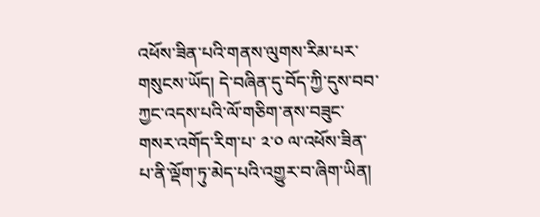འཕོས་ཟིན་པའི་གནས་ལུགས་རིམ་པར་གསུངས་ཡོད། དེ་བཞིན་དུ་བོད་ཀྱི་དུས་བབ་ཀྱང་འདས་པའི་ལོ་གཅིག་ནས་བཟུང་གསར་འགོད་རིག་པ་ ༢་༠ ལ་འཕོས་ཟིན་པ་ནི་ལྡོག་ཏུ་མེད་པའི་འགྱུར་བ་ཞིག་ཡིན།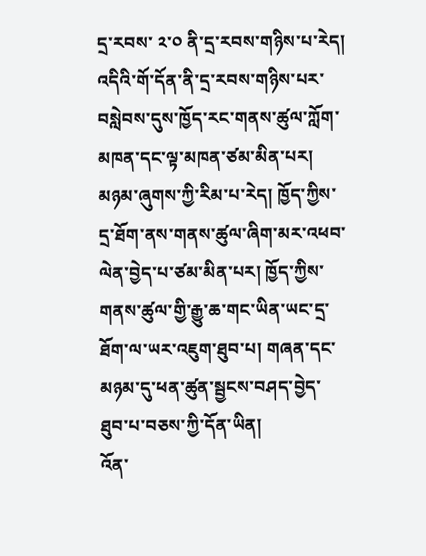དྲ་རབས་ ༢་༠ ནི་དྲ་རབས་གཉིས་པ་རེད། འདིའི་གོ་དོན་ནི་དྲ་རབས་གཉིས་པར་བསླེབས་དུས་ཁྱོད་རང་གནས་ཚུལ་ཀློག་མཁན་དང་ལྟ་མཁན་ཙམ་མིན་པར། མཉམ་ཞུགས་ཀྱི་རིམ་པ་རེད། ཁྱོད་ཀྱིས་དྲ་ཐོག་ནས་གནས་ཚུལ་ཞིག་མར་འཕབ་ལེན་བྱེད་པ་ཙམ་མིན་པར། ཁྱོད་ཀྱིས་གནས་ཚུལ་གྱི་རྒྱུ་ཆ་གང་ཡིན་ཡང་དྲ་ཐོག་ལ་ཡར་འཇུག་ཐུབ་པ། གཞན་དང་མཉམ་དུ་ཕན་ཚུན་སྦྱངས་བཤད་བྱེད་ཐུབ་པ་བཅས་ཀྱི་དོན་ཡིན།
འོན་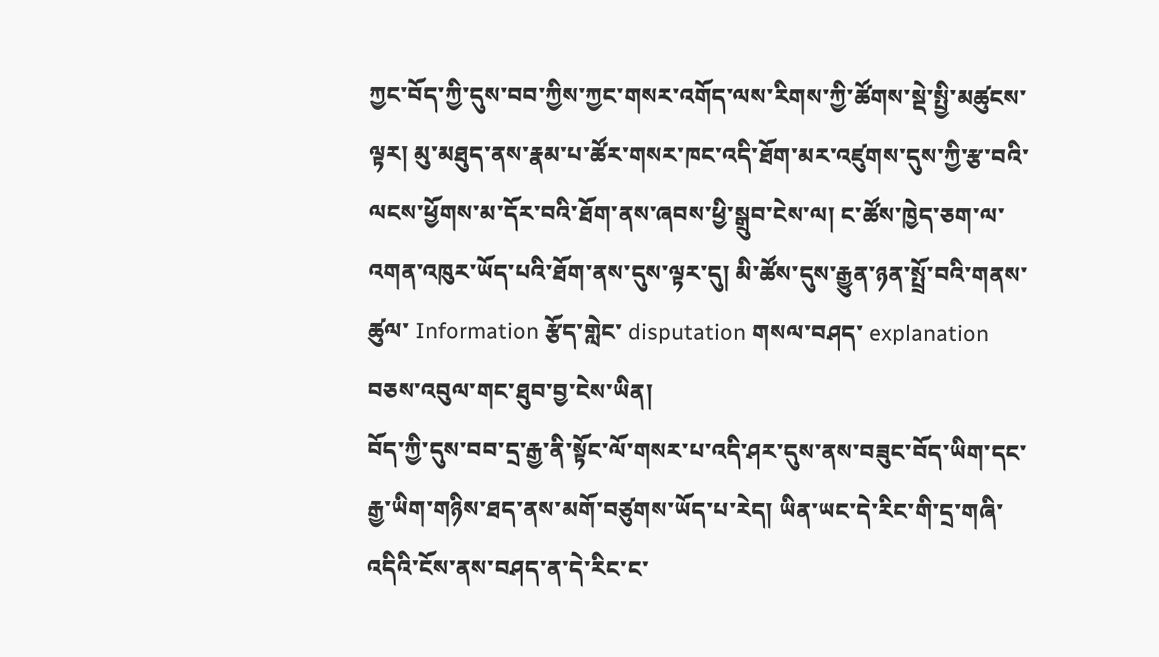ཀྱང་བོད་ཀྱི་དུས་བབ་ཀྱིས་ཀྱང་གསར་འགོད་ལས་རིགས་ཀྱི་ཚོགས་སྡེ་སྤྱི་མཚུངས་ལྟར། མུ་མཐུད་ནས་རྣམ་པ་ཚོར་གསར་ཁང་འདི་ཐོག་མར་འཛུགས་དུས་ཀྱི་རྩ་བའི་ལངས་ཕྱོགས་མ་དོར་བའི་ཐོག་ནས་ཞབས་ཕྱི་སྒྲུབ་ངེས་ལ། ང་ཚོས་ཁྱེད་ཅག་ལ་འགན་འཁུར་ཡོད་པའི་ཐོག་ནས་དུས་ལྟར་དུ། མི་ཚོས་དུས་རྒྱུན་ཉན་སྤྲོ་བའི་གནས་ཚུལ་ Information རྩོད་གླེང་ disputation གསལ་བཤད་ explanation བཅས་འབུལ་གང་ཐུབ་བྱ་ངེས་ཡིན།
བོད་ཀྱི་དུས་བབ་དྲ་རྒྱ་ནི་སྟོང་ལོ་གསར་པ་འདི་ཤར་དུས་ནས་བཟུང་བོད་ཡིག་དང་རྒྱ་ཡིག་གཉིས་ཐད་ནས་མགོ་བཙུགས་ཡོད་པ་རེད། ཡིན་ཡང་དེ་རིང་གི་དྲ་གཞི་འདིའི་ངོས་ནས་བཤད་ན་དེ་རིང་ང་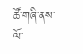ཚོ་གཞི་ནས་ལོ་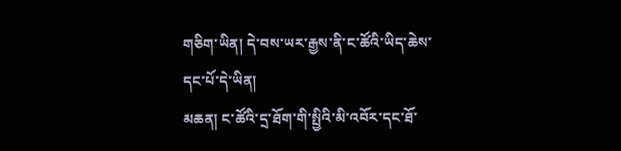གཅིག་ཡིན། དེ་བས་ཡར་རྒྱས་ནི་ང་ཚོའི་ཡིད་ཆེས་དང་པོ་དེ་ཡིན།
མཆན། ང་ཚོའི་དྲ་ཐོག་གི་སྤྱིའི་མི་འབོར་དང་ཐོ་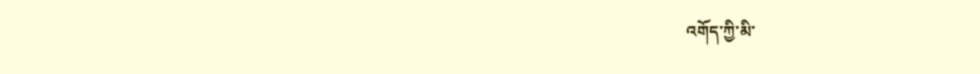འགོད་ཀྱི་མི་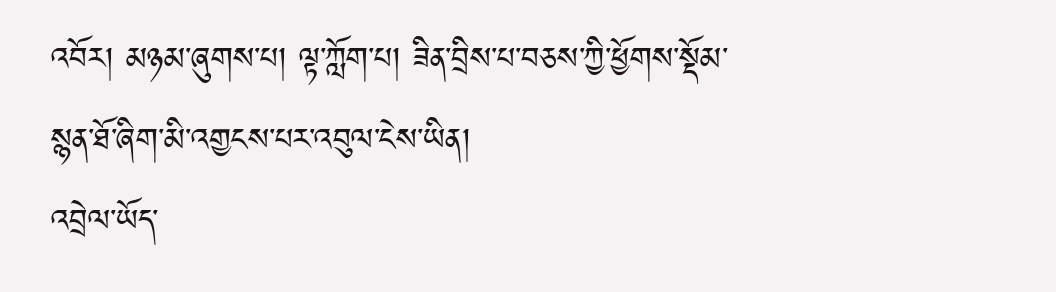འབོར། མཉམ་ཞུགས་པ། ལྟ་ཀློག་པ། ཟིན་བྲིས་པ་བཅས་ཀྱི་ཕྱོགས་སྡོམ་སྙན་ཐོ་ཞིག་མི་འགྱངས་པར་འབུལ་ངེས་ཡིན།
འབྲེལ་ཡོད་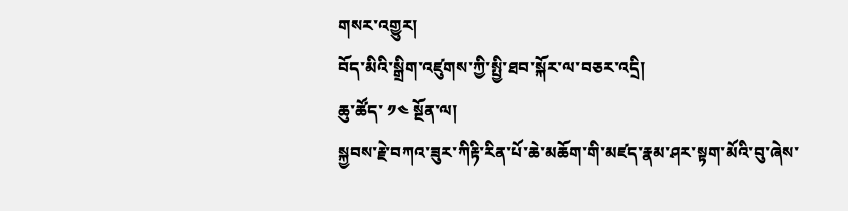གསར་འགྱུར།
བོད་མིའི་སྒྲིག་འཛུགས་ཀྱི་སྤྱི་ཐབ་སྐོར་ལ་བཅར་འདྲི།
ཆུ་ཚོད་ ༡༤ སྔོན་ལ།
སྐྱབས་རྗེ་བཀའ་ཟུར་ཀིརྟི་རིན་པོ་ཆེ་མཆོག་གི་མཛད་རྣམ་ཤར་སྟག་མོའི་བུ་ཞེས་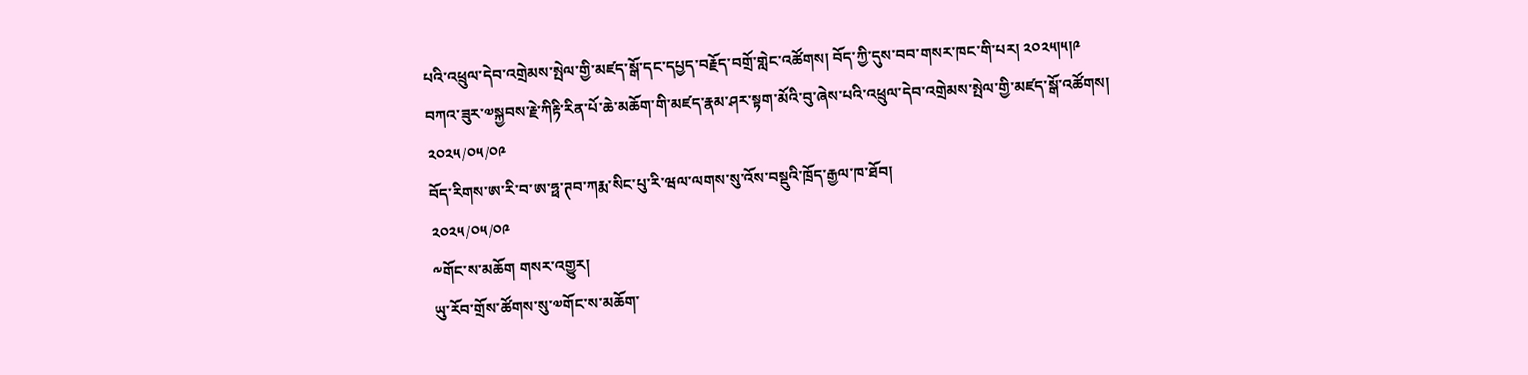པའི་འཕྲུལ་དེབ་འགྲེམས་སྤེལ་གྱི་མཛད་སྒོ་དང་དཔྱད་བརྗོད་བགྲོ་གླེང་འཚོགས། བོད་ཀྱི་དུས་བབ་གསར་ཁང་གི་པར། ༢༠༢༥།༥།༩
བཀའ་ཟུར་༧སྐྱབས་རྗེ་ཀིརྟི་རིན་པོ་ཆེ་མཆོག་གི་མཛད་རྣམ་ཤར་སྟག་མོའི་བུ་ཞེས་པའི་འཕྲུལ་དེབ་འགྲེམས་སྤེལ་གྱི་མཛད་སྒོ་འཚོགས།
༢༠༢༥/༠༥/༠༩
བོད་རིགས་ཨ་རི་བ་ཨ་ཧྥ་ཊབ་ཀརྨ་སིང་པུ་རི་ཝལ་ལགས་སུ་འོས་བསྡུའི་ཁྲོད་རྒྱལ་ཁ་ཐོབ།
༢༠༢༥/༠༥/༠༩
༸གོང་ས་མཆོག གསར་འགྱུར།
ཡུ་རོབ་གྲོས་ཚོགས་སུ་༧གོང་ས་མཆོག་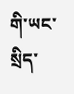གི་ཡང་སྲིད་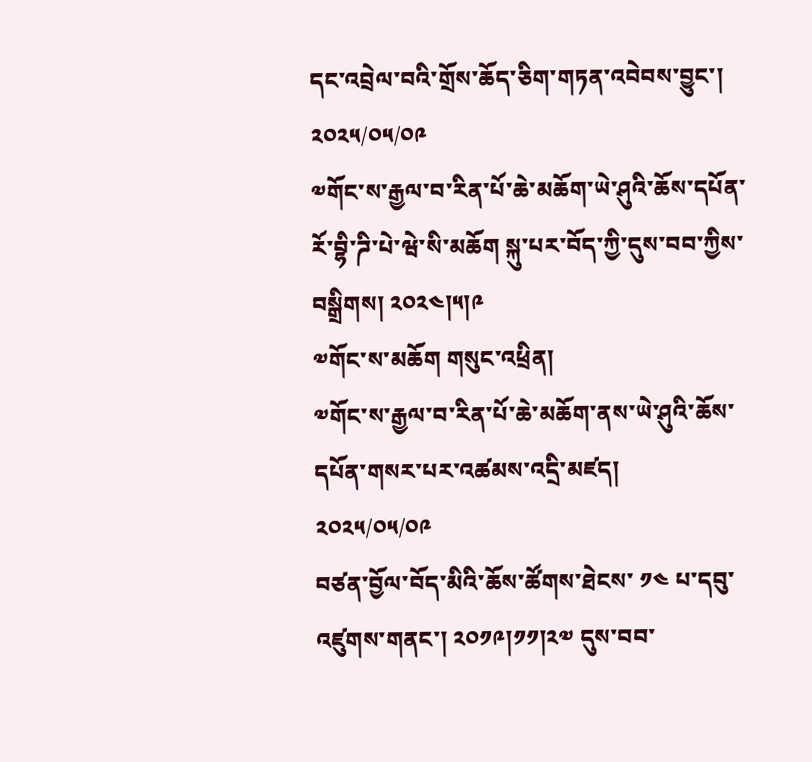དང་འབྲེལ་བའི་གྲོས་ཆོད་ཅིག་གཏན་འབེབས་བྱུང་།
༢༠༢༥/༠༥/༠༩
༧གོང་ས་རྒྱལ་བ་རིན་པོ་ཆེ་མཆོག་ཡེ་ཤུའི་ཆོས་དཔོན་རོ་བྷི་ཌི་པེ་ཝེ་སི་མཆོག སྐུ་པར་བོད་ཀྱི་དུས་བབ་ཀྱིས་བསྒྲིགས། ༢༠༢༤།༥།༩
༧གོང་ས་མཆོག གསུང་འཕྲིན།
༧གོང་ས་རྒྱལ་བ་རིན་པོ་ཆེ་མཆོག་ནས་ཡེ་ཤུའི་ཆོས་དཔོན་གསར་པར་འཚམས་འདྲི་མཛད།
༢༠༢༥/༠༥/༠༩
བཙན་བྱོལ་བོད་མིའི་ཆོས་ཚོགས་ཐེངས་ ༡༤ པ་དབུ་འཛུགས་གནང་། ༢༠༡༩།༡༡།༢༧ དུས་བབ་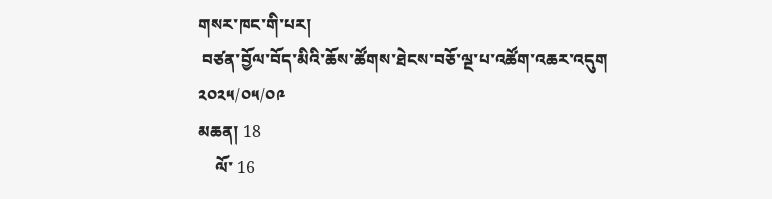གསར་ཁང་གི་པར།
 བཙན་བྱོལ་བོད་མིའི་ཆོས་ཚོགས་ཐེངས་བཅོ་ལྔ་པ་འཚོག་འཆར་འདུག
༢༠༢༥/༠༥/༠༩
མཆན། 18
    ལོ་ 16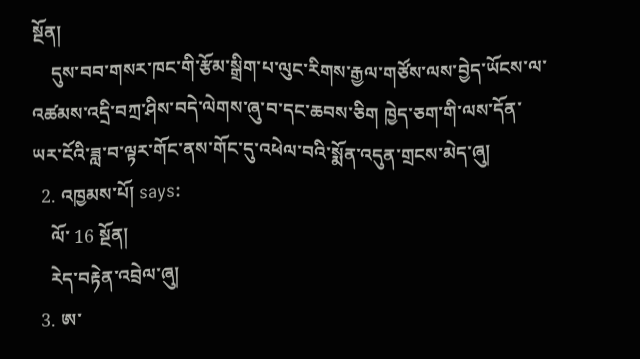སྔོན།
    དུས་བབ་གསར་ཁང་གི་རྩོམ་སྒྲིག་པ་ལུང་རིགས་རྒྱལ་གཙོས་ལས་བྱེད་ཡོངས་ལ་འཚམས་འདྲི་བཀྲ་ཤིས་བདེ་ལེགས་ཞུ་བ་དང་ཆབས་ཅིག ཁྱེད་ཅག་གི་ལས་དོན་ཡར་ངོའི་ཟླ་བ་ལྟར་གོང་ནས་གོང་དུ་འཕེལ་བའི་སྨོན་འདུན་གྲངས་མེད་ཞུ།
  2. འཁྱམས་པོ། says:
    ལོ་ 16 སྔོན།
    རེད་བརྟེན་འབྲེལ་ཞུ།
  3. ཨ་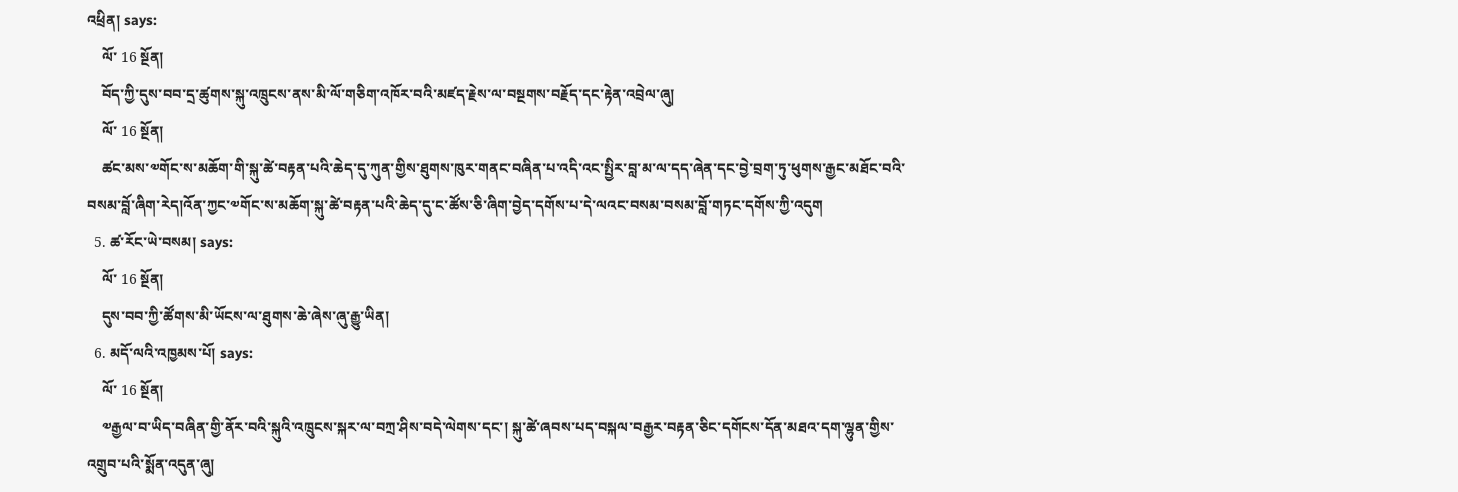འཕྲིན། says:
    ལོ་ 16 སྔོན།
    བོད་ཀྱི་དུས་བབ་དྲ་ཚུགས་སྐུ་འཁྲུངས་ནས་མི་ལོ་གཅིག་འཁོར་བའི་མཛད་རྗེས་ལ་བསྔགས་བརྗོད་དང་རྟེན་འབྲེལ་ཞུ།
    ལོ་ 16 སྔོན།
    ཚང་མས་༧གོང་ས་མཆོག་གི་སྐུ་ཚེ་བརྟན་པའི་ཆེད་དུ་ཀུན་གྱིས་ཐུགས་ཁུར་གནང་བཞིན་པ་འདི་འང་སྤྱིར་བླ་མ་ལ་དད་ཞེན་དང་བྱེ་བྲག་ཏུ་ཕུགས་རྒྱང་མཐོང་བའི་བསམ་བློ་ཞིག་རེད།འོན་ཀྱང་༧གོང་ས་མཆོག་སྐུ་ཚེ་བརྟན་པའི་ཆེད་དུ་ང་ཚོས་ཅི་ཞིག་བྱེད་དགོས་པ་དེ་ལའང་བསམ་བསམ་བློ་གཏང་དགོས་ཀྱི་འདུག
  5. ཚ་རོང་ཡེ་བསམ། says:
    ལོ་ 16 སྔོན།
    དུས་བབ་ཀྱི་ཚོགས་མི་ཡོངས་ལ་ཐུགས་ཆེ་ཞེས་ཞུ་རྒྱུ་ཡིན།
  6. མདོ་ལའི་འཁྱམས་པོ། says:
    ལོ་ 16 སྔོན།
    ༧རྒྱལ་བ་ཡིད་བཞིན་གྱི་ནོར་བའི་སྐུའི་འཁྲུངས་སྐར་ལ་བཀྲ་ཤིས་བདེ་ལེགས་དང་། སྐུ་ཚེ་ཞབས་པད་བསྐལ་བརྒྱར་བརྟན་ཅིང་དགོངས་དོན་མཐའ་དག་ལྷུན་གྱིས་འགྲུབ་པའི་སྨོན་འདུན་ཞུ།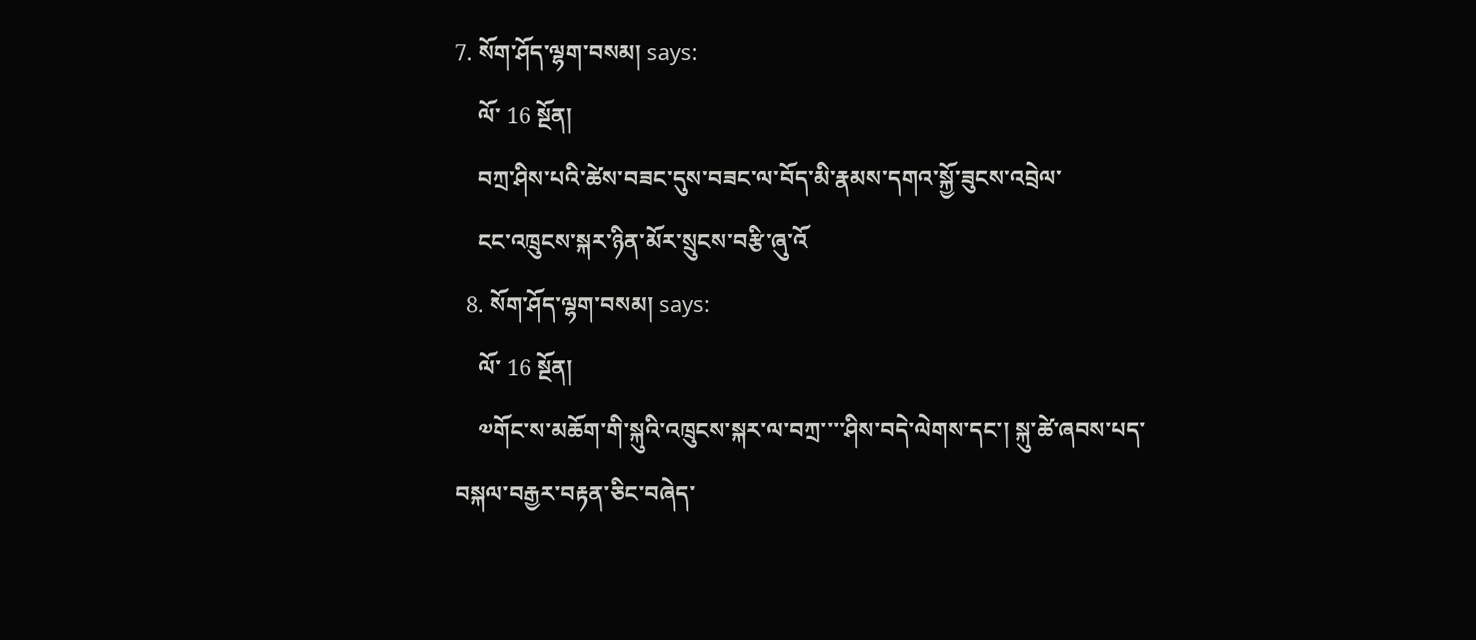7. སོག་ཤོད་ལྷག་བསམ། says:
    ལོ་ 16 སྔོན།
    བཀྲ་ཤིས་པའི་ཚེས་བཟང་དུས་བཟང་ལ་བོད་མི་རྣམས་དགའ་སྐྱོ་ཟུངས་འབྲེལ་
    ངང་འཁྲུངས་སྐར་ཉིན་མོར་སྲུངས་བརྩི་ཞུ་འོ
  8. སོག་ཤོད་ལྷག་བསམ། says:
    ལོ་ 16 སྔོན།
    ༧གོང་ས་མཆོག་གི་སྐུའི་འཁྲུངས་སྐར་ལ་བཀྲ་་་་ཤིས་བདེ་ལེགས་དང་། སྐུ་ཚེ་ཞབས་པད་བསྐལ་བརྒྱར་བརྟན་ཅིང་བཞེད་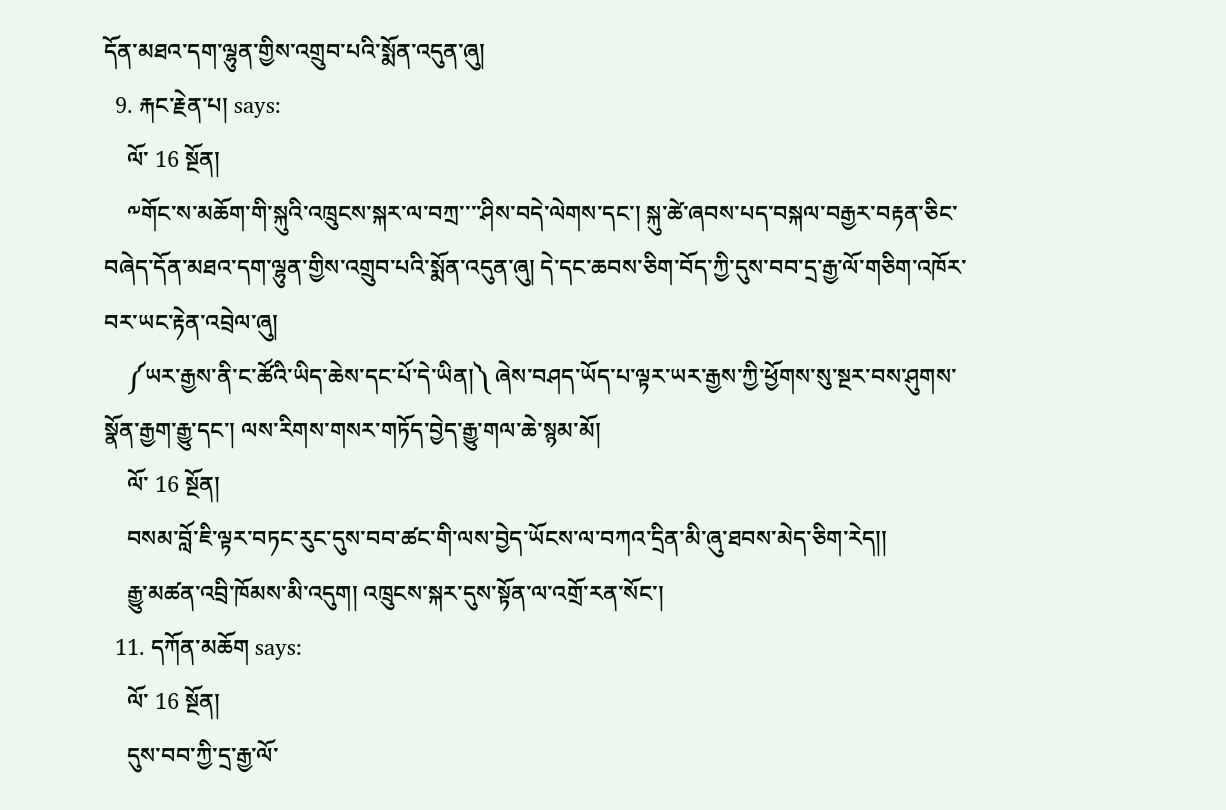དོན་མཐའ་དག་ལྷུན་གྱིས་འགྲུབ་པའི་སྨོན་འདུན་ཞུ།
  9. རྐང་རྗེན་པ། says:
    ལོ་ 16 སྔོན།
    ༸གོང་ས་མཆོག་གི་སྐུའི་འཁྲུངས་སྐར་ལ་བཀྲ་་་་ཤིས་བདེ་ལེགས་དང་། སྐུ་ཚེ་ཞབས་པད་བསྐལ་བརྒྱར་བརྟན་ཅིང་བཞེད་དོན་མཐའ་དག་ལྷུན་གྱིས་འགྲུབ་པའི་སྨོན་འདུན་ཞུ། དེ་དང་ཆབས་ཅིག་བོད་ཀྱི་དུས་བབ་དྲ་རྒྱ་ལོ་གཅིག་འཁོར་བར་ཡང་རྟེན་འབྲེལ་ཞུ།
    ༼ཡར་རྒྱས་ནི་ང་ཚོའི་ཡིད་ཆེས་དང་པོ་དེ་ཡིན།༽ ཞེས་བཤད་ཡོད་པ་ལྟར་ཡར་རྒྱས་ཀྱི་ཕྱོགས་སུ་སྔར་བས་ཤུགས་སྣོན་རྒྱག་རྒྱུ་དང་། ལས་རིགས་གསར་གཏོད་བྱེད་རྒྱུ་གལ་ཆེ་སྙམ་མོ།
    ལོ་ 16 སྔོན།
    བསམ་བློ་ཇི་ལྟར་བཏང་རུང་དུས་བབ་ཚང་གི་ལས་བྱེད་ཡོངས་ལ་བཀའ་དྲིན་མི་ཞུ་ཐབས་མེད་ཅིག་རེད།།
    རྒྱུ་མཚན་འབྲི་ཁོམས་མི་འདུག། འཁྲུངས་སྐར་དུས་སྟོན་ལ་འགྲོ་རན་སོང་།
  11. དཀོན་མཆོག says:
    ལོ་ 16 སྔོན།
    དུས་བབ་ཀྱི་དྲ་རྒྱ་ལོ་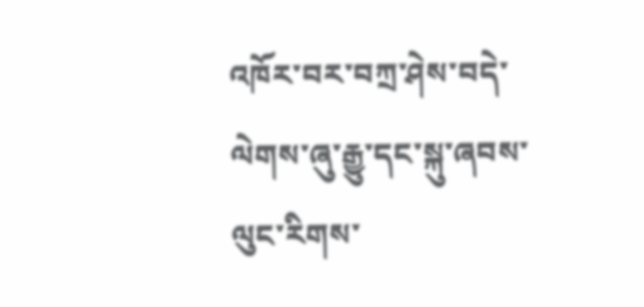འཁོར་བར་བཀྲ་ཤེས་བདེ་ལེགས་ཞུ་རྒྱུ་དང་སྐུ་ཞབས་ལུང་རིགས་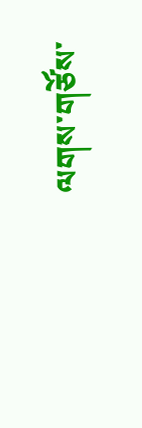ལགས་གཙོས་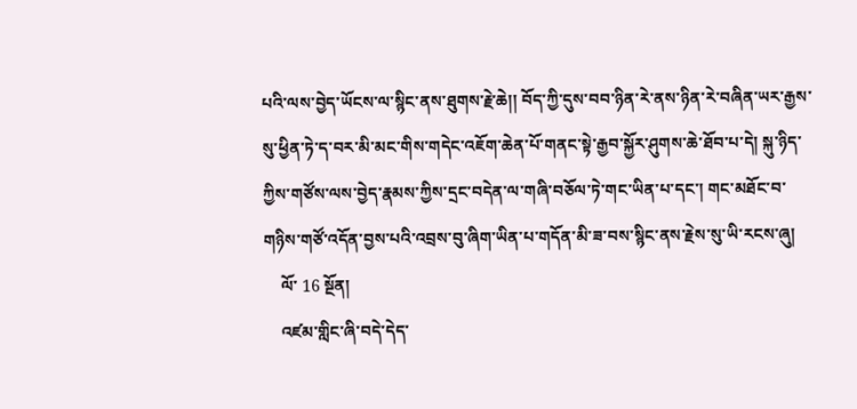པའི་ལས་བྱེད་ཡོངས་ལ་སྙིང་ནས་ཐུགས་རྗེ་ཆེ།། བོད་ཀྱི་དུས་བབ་ཉིན་རེ་ནས་ཉིན་རེ་བཞིན་ཡར་རྒྱས་སུ་ཕྱིན་ཏེ་ད་བར་མི་མང་གིས་གདེང་འཇོག་ཆེན་པོ་གནང་སྟེ་རྒྱབ་སྐྱོར་ཤུགས་ཆེ་ཐོབ་པ་དེ། སྐུ་ཉིད་ཀྱིས་གཙོས་ལས་བྱེད་རྣམས་ཀྱིས་དྲང་བདེན་ལ་གཞི་བཅོལ་ཏེ་གང་ཡིན་པ་དང་། གང་མཐོང་བ་གཉིས་གཙོ་འདོན་བྱས་པའི་འབྲས་བུ་ཞིག་ཡིན་པ་གདོན་མི་ཟ་བས་སྙིང་ནས་རྗེས་སུ་ཡི་རངས་ཞུ།
    ལོ་ 16 སྔོན།
    འཛམ་གླིང་ཞི་བདེ་དེད་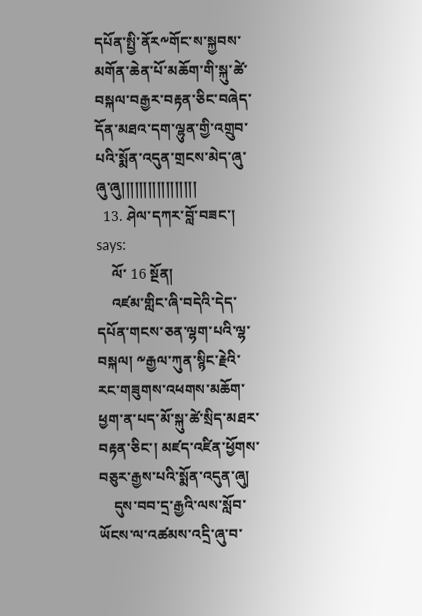དཔོན་སྤྱི་ནོར༸གོང་ས་སྐྱབས་མགོན་ཆེན་པོ་མཆོག་གི་སྐུ་ཚེ་བསྐལ་བརྒྱར་བརྟན་ཅིང་བཞེད་དོན་མཐའ་དག་ལྷུན་གྱི་འགྲུབ་པའི་སྨོན་འདུན་གྲངས་མེད་ཞུ་ཞུ་ཞུ།།།།།།།།།།།།།།།།།
  13. ཤེལ་དཀར་བློ་བཟང་། says:
    ལོ་ 16 སྔོན།
    འཛམ་གླིང་ཞི་བདེའི་དེད་དཔོན་གངས་ཅན་ལྷག་པའི་ལྷ་བསྐལ། ༸རྒྱལ་ཀུན་སྙིང་རྗེའི་རང་གཟུགས་འཕགས་མཆོག་ཕྱག་ན་པད་མོ་སྐུ་ཚེ་སྲིད་མཐར་བརྟན་ཅིང་། མཛད་འཛིན་ཕྱོགས་བཅུར་རྒྱས་པའི་སྨོན་འདུན་ཞུ།
    དུས་བབ་དྲ་རྒྱའི་ལས་སློབ་ཡོངས་ལ་འཚམས་འདྲི་ཞུ་བ་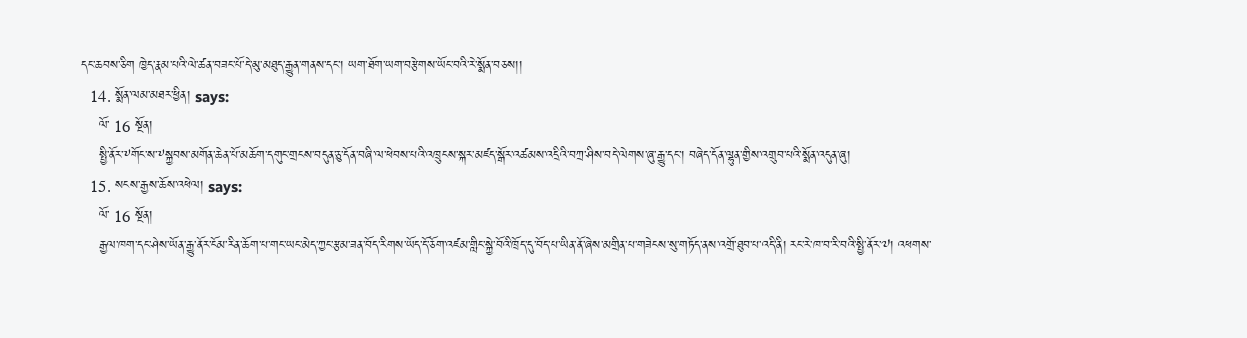དང་ཆབས་ཅིག ཁྱེད་རྣམ་པའི་ལེ་ཚན་བཟང་པོ་དེ་མུ་མཐུད་རྒྱུན་གནས་དང་། ཡག་ཐོག་ཡག་བརྩེགས་ཡོང་བའི་རེ་སྨོན་བཅས།།
  14. སྨོན་ལམ་མཐར་ཕྱིན། says:
    ལོ་ 16 སྔོན།
    སྤྱི་ནོར་༸གོང་ས་༸སྐྱབས་མགོན་ཆེན་པོ་མཆོག་དགུང་གྲངས་བདུན་ཅུ་དོན་བཞི་ལ་ཕེབས་པའི་འཁྲུངས་སྐར་མཛད་སྒོར་འཚམས་འདྲིའི་བཀྲ་ཤིས་བདེ་ལེགས་ཞུ་རྒྱུ་དང་། བཞེད་དོན་ལྷུན་གྱིས་འགྲུབ་པའི་སྨོན་འདུན་ཞུ།
  15. སངས་རྒྱས་ཆོས་འཕེལ། says:
    ལོ་ 16 སྔོན།
    རྒྱལ་ཁག་དང་ཤེས་ཡོན་རྒྱུ་ནོར་ངོམ་རིན་ཆོག་པ་གང་ཡང་མེད་ཀྱང་རྩམ་ཟན་བོད་རིགས་ཡོད་དོ་ཅོག་འཛམ་གླིང་སྐྱེ་བོའི་ཁྲོད་དུ་བོད་པ་ཡིན་ནོ་ཞེས་མགྲིན་པ་གཟེངས་སུ་གཏོད་ནས་འགྲོ་ཐུབ་པ་འདི་ནི། རང་རེ་ཁ་བ་རི་བའི་སྤྱི་ནོར་༧། འཕགས་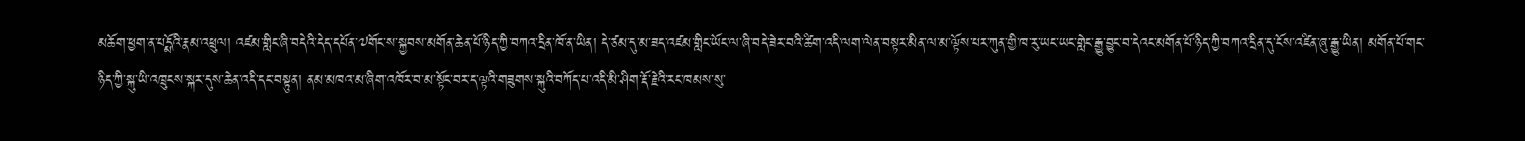མཆོག་ཕྱག་ན་པདྨོའི་རྣམ་འཕྲུལ། འཛམ་གླིང་ཞི་བདེའི་དེད་དཔོན་༧གོང་ས་སྐྱབས་མགོན་ཆེན་པོ་ཉིད་ཀྱི་བཀའ་དྲིན་ཁོ་ན་ཡིན། དེ་ཙམ་དུ་མ་ཟད་འཛམ་གླིང་ཡོང་ལ་ཞི་བདེ་ཟེར་བའི་ཚིག་འདི་ལག་ལེན་བསྟར་མིན་ལ་མ་ལྟོས་པར་ཀུན་གྱི་ཁ་རུ་ཡང་ཡང་གླེང་རྒྱུ་བྱུང་བ་དེའང་མགོན་པོ་ཉིད་ཀྱི་བཀའ་དྲིན་དུ་ངོས་འཛིན་ཞུ་རྒྱུ་ཡིན། མགོན་པོ་གང་ཉིད་ཀྱི་སྐུ་ཡི་འཁྲུངས་སྐར་དུས་ཆེན་འདི་དང་བསྟུན། ནམ་མཁའ་མ་ཞིག་འཁོར་བ་མ་སྟོང་བར་ད་ལྟའི་གཟུགས་སྐུའི་བཀོད་པ་འདི་མི་ཤིག་རྡོ་རྗེའི་རང་ཁམས་སུ་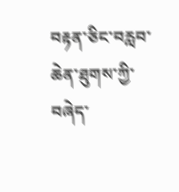བརྟན་ཅིང་བརླབ་ཆེན་ཐུགས་ཀྱི་བཞེད་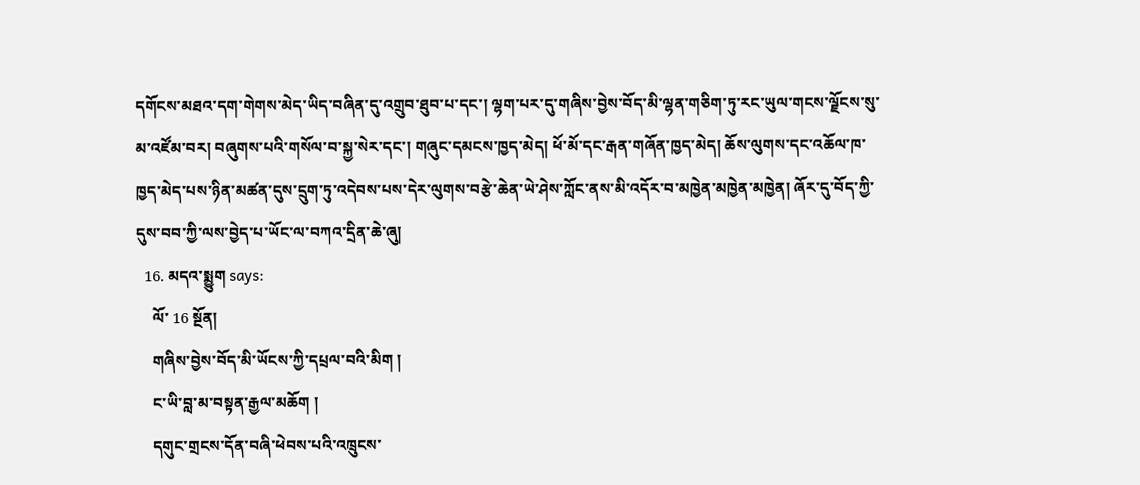དགོངས་མཐའ་དག་གེགས་མེད་ཡིད་བཞིན་དུ་འགྲུབ་ཐུབ་པ་དང་། ལྷག་པར་དུ་གཞིས་བྱེས་བོད་མི་ལྷན་གཅིག་ཏུ་རང་ཡུལ་གངས་ལྗོངས་སུ་མ་འཛོམ་བར། བཞུགས་པའི་གསོལ་བ་སྐྱ་སེར་དང་། གཞུང་དམངས་ཁྱད་མེད། ཕོ་མོ་དང་རྒན་གཞོན་ཁྱད་མེད། ཆོས་ལུགས་དང་འཆོལ་ཁ་ཁྱད་མེད་པས་ཉིན་མཚན་དུས་དྲུག་ཏུ་འདེབས་པས་དེར་ལུགས་བརྩེ་ཆེན་ཡེ་ཤེས་ཀློང་ནས་མི་འདོར་བ་མཁྱེན་མཁྱེན་མཁྱེན། ཞོར་དུ་བོད་ཀྱི་དུས་བབ་ཀྱི་ལས་བྱེད་པ་ཡོང་ལ་བཀའ་དྲིན་ཆེ་ཞུ།
  16. མདའ་སྨྱུག says:
    ལོ་ 16 སྔོན།
    གཞིས་བྱེས་བོད་མི་ཡོངས་ཀྱི་དཔྲལ་བའི་མིག །
    ང་ཡི་བླ་མ་བསྟན་རྒྱལ་མཆོག །
    དགུང་གྲངས་དོན་བཞི་ཕེབས་པའི་འཁྲུངས་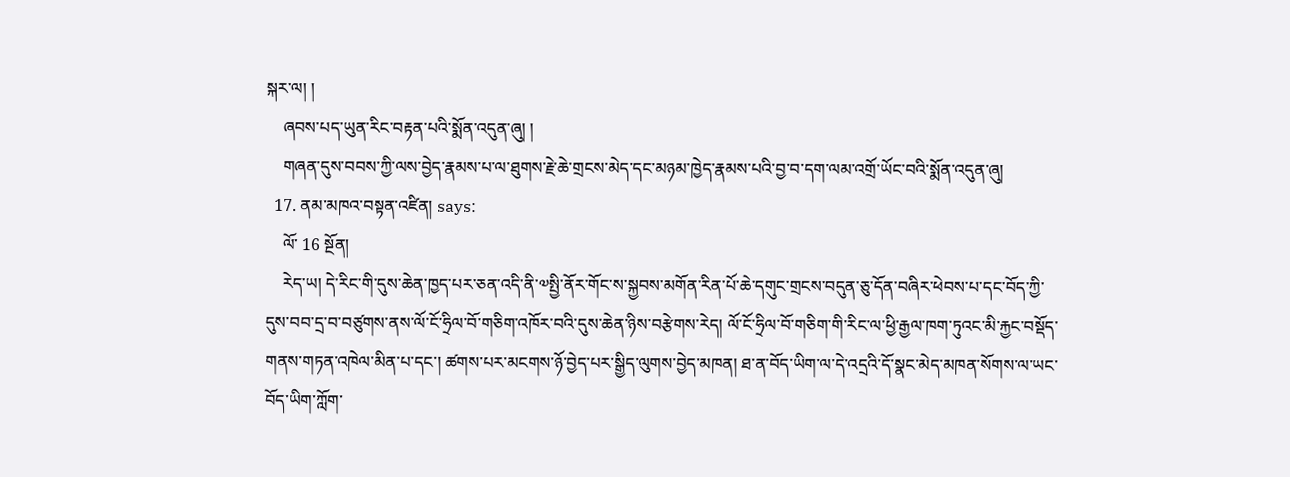སྐར་ལ། །
    ཞབས་པད་ཡུན་རིང་བརྟན་པའི་སྨོན་འདུན་ཞུ། །
    གཞན་དུས་བབས་ཀྱི་ལས་བྱེད་རྣམས་པ་ལ་ཐུགས་རྗེ་ཆེ་གྲངས་མེད་དང་མཉམ་ཁྱེད་རྣམས་པའི་བྱ་བ་དག་ལམ་འགྲོ་ཡོང་བའི་སྨོན་འདུན་ཞུ།
  17. ནམ་མཁའ་བསྟན་འཛིན། says:
    ལོ་ 16 སྔོན།
    རེད་ཡ། དེ་རིང་གི་དུས་ཆེན་ཁྱད་པར་ཅན་འདི་ནི་༧སྤྱི་ནོར་གོང་ས་སྐྱབས་མགོན་རིན་པོ་ཆེ་དགུང་གྲངས་བདུན་ཅུ་དོན་བཞིར་ཕེབས་པ་དང་བོད་ཀྱི་དུས་བབ་དྲ་བ་བཙུགས་ནས་ལོ་ངོ་ཧྲིལ་བོ་གཅིག་འཁོར་བའི་དུས་ཆེན་ཉིས་བརྩེགས་རེད། ལོ་ངོ་ཧྲིལ་བོ་གཅིག་གི་རིང་ལ་ཕྱི་རྒྱལ་ཁག་ཏུའང་མི་རྐྱང་བསྡོད་གནས་གཏན་འཁེལ་མིན་པ་དང་། ཚགས་པར་མངགས་ཉོ་བྱེད་པར་སྒྱིད་ལུགས་བྱེད་མཁན། ཐ་ན་བོད་ཡིག་ལ་དེ་འདྲའི་དོ་སྣང་མེད་མཁན་སོགས་ལ་ཡང་བོད་ཡིག་ཀློག་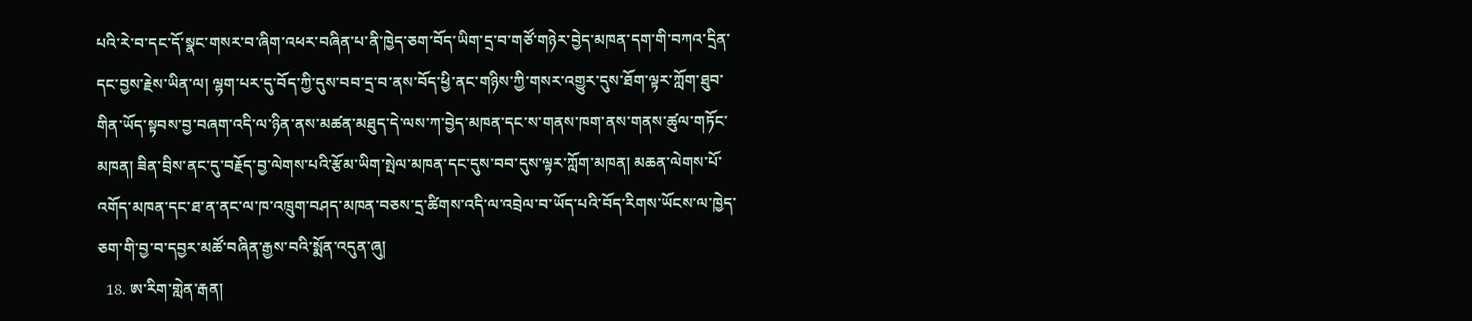པའི་རེ་བ་དང་དོ་སྣང་གསར་བ་ཞིག་འཕར་བཞིན་པ་ནི་ཁྱེད་ཅག་བོད་ཡིག་དྲ་བ་གཙོ་གཉེར་བྱེད་མཁན་དག་གི་བཀའ་དྲིན་དང་བྱས་རྗེས་ཡིན་ལ། ལྷག་པར་དུ་བོད་ཀྱི་དུས་བབ་དྲ་བ་ནས་བོད་ཕྱི་ནང་གཉིས་ཀྱི་གསར་འགྱུར་དུས་ཐོག་ལྟར་ཀློག་ཐུབ་གིན་ཡོད་སྟབས་བྱ་བཞག་འདི་ལ་ཉིན་ནས་མཚན་མཐུད་དེ་ལས་ཀ་བྱེད་མཁན་དང་ས་གནས་ཁག་ནས་གནས་ཚུལ་གཏོང་མཁན། ཟིན་བྲིས་ནང་དུ་བརྗོད་བྱ་ལེགས་པའི་རྩོམ་ཡིག་སྤེལ་མཁན་དང་དུས་བབ་དུས་ལྟར་ཀློག་མཁན། མཆན་ལེགས་པོ་འགོད་མཁན་དང་ཐ་ན་ནང་ལ་ཁ་འཁྲུག་བཤད་མཁན་བཅས་དྲ་ཚིགས་འདི་ལ་འབྲེལ་བ་ཡོད་པའི་བོད་རིགས་ཡོངས་ལ་ཁྱེད་ཅག་གི་བྱ་བ་དབྱར་མཚོ་བཞིན་རྒྱས་བའི་སྨོན་འདུན་ཞུ།
  18. ཨ་རིག་གླེན་རྒན།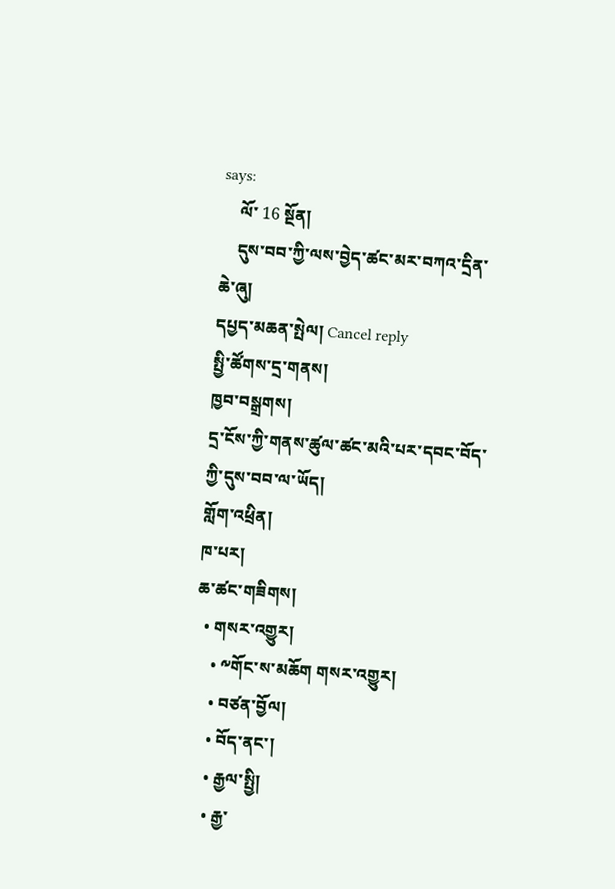says:
    ལོ་ 16 སྔོན།
    དུས་བབ་ཀྱི་ལས་བྱེད་ཚང་མར་བཀའ་དྲིན་ཆེ་ཞུ།
དཔྱད་མཆན་སྤེལ། Cancel reply
སྤྱི་ཚོགས་དྲ་གནས།
ཁྱབ་བསྒྲགས།
དྲ་ངོས་ཀྱི་གནས་ཚུལ་ཚང་མའི་པར་དབང་བོད་ཀྱི་དུས་བབ་ལ་ཡོད།
གློག་འཕྲིན།
ཁ་པར།
ཆ་ཚང་གཟིགས།
  • གསར་འགྱུར།
    • ༸གོང་ས་མཆོག གསར་འགྱུར།
    • བཙན་བྱོལ།
    • བོད་ནང་།
    • རྒྱལ་སྤྱི།
    • རྒྱ་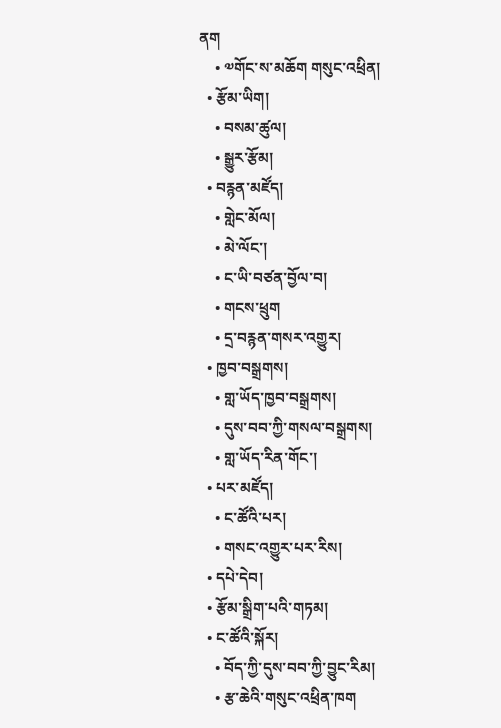ནག
    • ༧གོང་ས་མཆོག གསུང་འཕྲིན།
  • རྩོམ་ཡིག།
    • བསམ་ཚུལ།
    • སྒྱུར་རྩོམ།
  • བརྙན་མཛོད།
    • གླེང་མོལ།
    • མེ་ལོང་།
    • ང་ཡི་བཙན་བྱོལ་བ།
    • གངས་ཕྲུག
    • དྲ་བརྙན་གསར་འགྱུར།
  • ཁྱབ་བསྒྲགས།
    • གླ་ཡོད་ཁྱབ་བསྒྲགས།
    • དུས་བབ་ཀྱི་གསལ་བསྒྲགས།
    • གླ་ཡོད་རིན་གོང་།
  • པར་མཛོད།
    • ང་ཚོའི་པར།
    • གསང་འགྱུར་པར་རིས།
  • དཔེ་དེབ།
  • རྩོམ་སྒྲིག་པའི་གཏམ།
  • ང་ཚོའི་སྐོར།
    • བོད་ཀྱི་དུས་བབ་ཀྱི་བྱུང་རིམ།
    • རྩ་ཆེའི་གསུང་འཕྲིན་ཁག